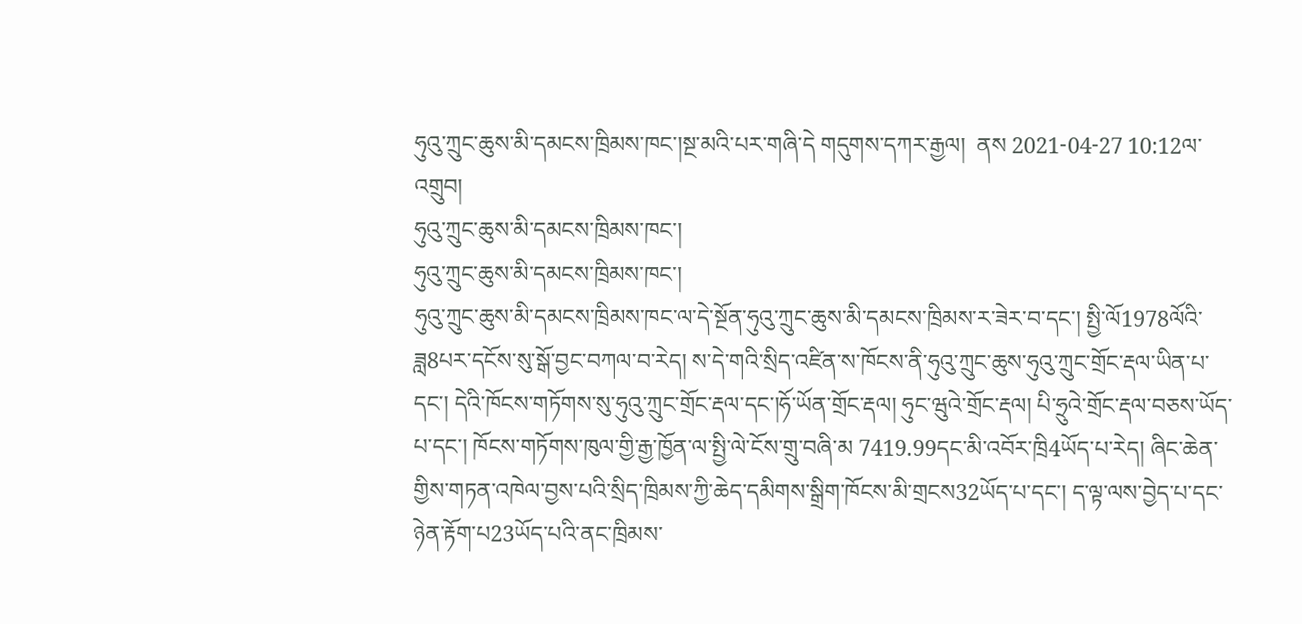ཧུའུ་ཀྲུང་ཆུས་མི་དམངས་ཁྲིམས་ཁང་།སྔ་མའི་པར་གཞི་དེ གདུགས་དཀར་རྒྱལ།  ནས 2021-04-27 10:12ལ་འགྲུབ།
ཧུའུ་ཀྲུང་ཆུས་མི་དམངས་ཁྲིམས་ཁང་།
ཧུའུ་ཀྲུང་ཆུས་མི་དམངས་ཁྲིམས་ཁང་།
ཧུའུ་ཀྲུང་ཆུས་མི་དམངས་ཁྲིམས་ཁང་ལ་དེ་སྔོན་ཧུའུ་ཀྲུང་ཆུས་མི་དམངས་ཁྲིམས་ར་ཟེར་བ་དང་། སྤྱི་ལོ1978ལོའི་ཟླ8པར་དངོས་སུ་སྒོ་བྱང་བཀལ་བ་རེད། ས་དེ་གའི་སྲིད་འཛིན་ས་ཁོངས་ནི་ཧུའུ་ཀྲུང་ཆུས་ཧུའུ་ཀྲུང་གྲོང་རྡལ་ཡིན་པ་དང་། དེའི་ཁོངས་གཏོགས་སུ་ཧུའུ་ཀྲུང་གྲོང་རྡལ་དང་།ཧོ་ཡོན་གྲོང་རྡལ། ཧུང་ཝུའེ་གྲོང་རྡལ། པི་ཧྲུའེ་གྲོང་རྡལ་བཅས་ཡོད་པ་དང་། ཁོངས་གཏོགས་ཁུལ་གྱི་རྒྱ་ཁྱོན་ལ་སྤྱི་ལེ་ངོས་གྲུ་བཞི་མ 7419.99དང་མི་འབོར་ཁྲི4ཡོད་པ་རེད། ཞིང་ཆེན་གྱིས་གཏན་འཁེལ་བྱས་པའི་སྲིད་ཁྲིམས་ཀྱི་ཆེད་དམིགས་སྒྲིག་ཁོངས་མི་གྲངས32ཡོད་པ་དང་། ད་ལྟ་ལས་བྱེད་པ་དང་ཉེན་རྟོག་པ23ཡོད་པའི་ནང་ཁྲིམས་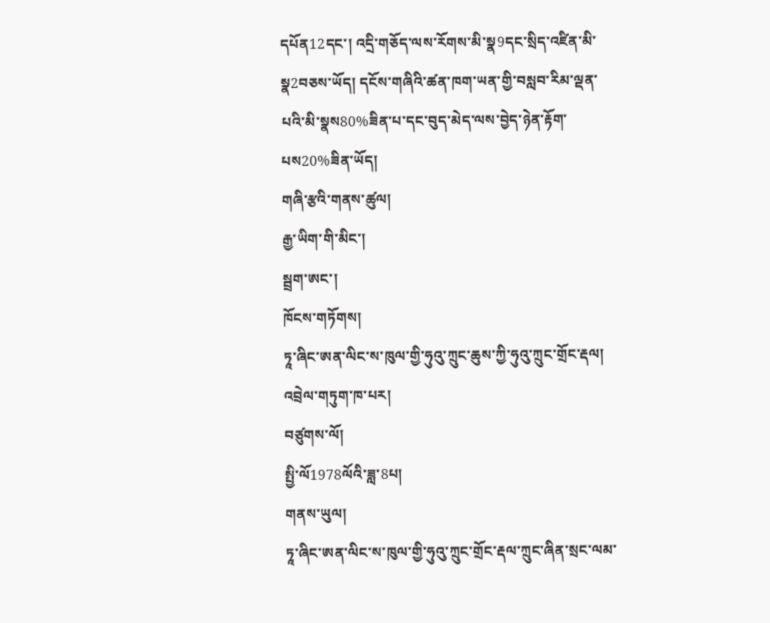དཔོན12དང་། འདྲི་གཅོད་ལས་རོགས་མི་སྣ9དང་སྲིད་འཛིན་མི་སྣ2བཅས་ཡོད། དངོས་གཞིའི་ཚན་ཁག་ཡན་གྱི་བསླབ་རིམ་ལྡན་པའི་མི་སྣས80%ཟིན་པ་དང་བུད་མེད་ལས་བྱེད་ཉེན་རྟོག་པས20%ཟིན་ཡོད།
གཞི་རྩའི་གནས་ཚུལ།
རྒྱ་ཡིག་གི་མིང་།
སྦྲག་ཨང་།
ཁོངས་གཏོགས།
ཏཱ་ཞིང་ཨན་ལིང་ས་ཁུལ་གྱི་ཧུའུ་ཀྲུང་ཆུས་ཀྱི་ཧུའུ་ཀྲུང་གྲོང་རྡལ།
འབྲེལ་གཏུག་ཁ་པར།
བཙུགས་ལོ།
སྤྱི་ལོ1978ལོའི་ཟླ་8པ།
གནས་ཡུལ།
ཏཱ་ཞིང་ཨན་ལིང་ས་ཁུལ་གྱི་ཧུའུ་ཀྲུང་གྲོང་རྡལ་ཀྲུང་ཞིན་སྲང་ལམ་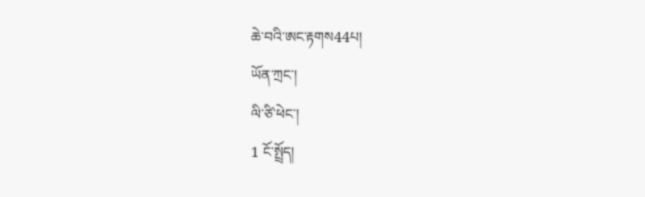ཆེ་བའི་ཨང་རྟགས44པ།
ཡོན་ཀྲང་།
ལི་ཙི་ཕེང་།
1 ངོ་སྤྲོད།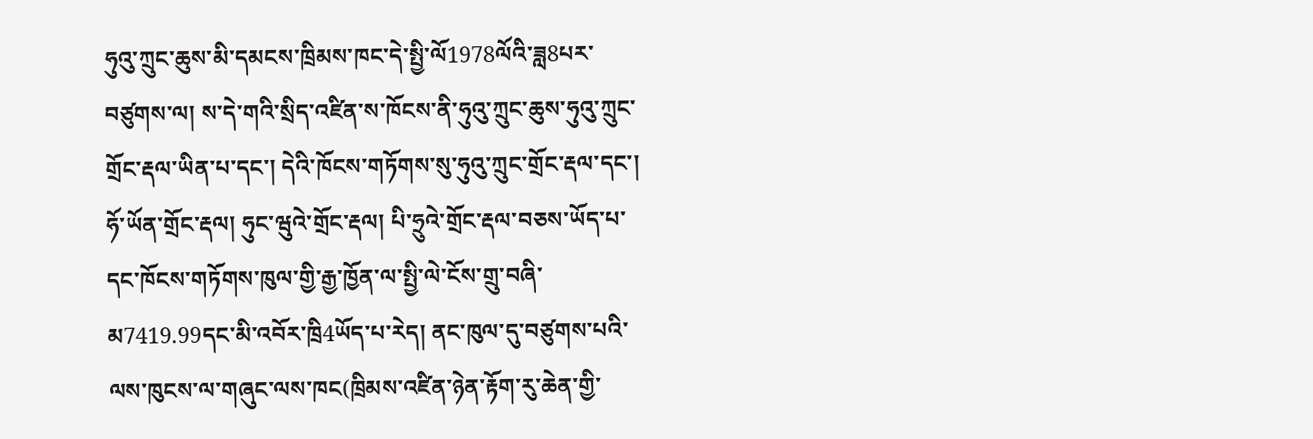ཧུའུ་ཀྲུང་ཆུས་མི་དམངས་ཁྲིམས་ཁང་དེ་སྤྱི་ལོ1978ལོའི་ཟླ8པར་བཙུགས་ལ། ས་དེ་གའི་སྲིད་འཛིན་ས་ཁོངས་ནི་ཧུའུ་ཀྲུང་ཆུས་ཧུའུ་ཀྲུང་གྲོང་རྡལ་ཡིན་པ་དང་། དེའི་ཁོངས་གཏོགས་སུ་ཧུའུ་ཀྲུང་གྲོང་རྡལ་དང་། ཧོ་ཡོན་གྲོང་རྡལ། ཧུང་ཝུའེ་གྲོང་རྡལ། པི་ཧྲུའེ་གྲོང་རྡལ་བཅས་ཡོད་པ་དང་ཁོངས་གཏོགས་ཁུལ་གྱི་རྒྱ་ཁྱོན་ལ་སྤྱི་ལེ་ངོས་གྲུ་བཞི་མ7419.99དང་མི་འབོར་ཁྲི4ཡོད་པ་རེད། ནང་ཁུལ་དུ་བཙུགས་པའི་ལས་ཁུངས་ལ་གཞུང་ལས་ཁང(ཁྲིམས་འཛིན་ཉེན་རྟོག་རུ་ཆེན་གྱི་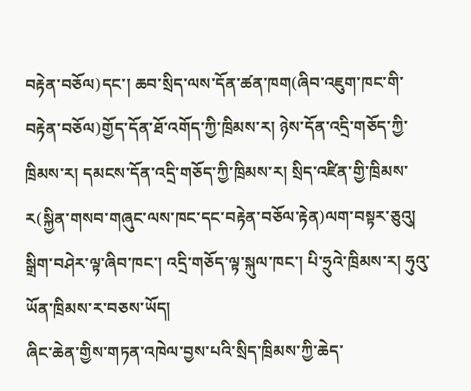བརྟེན་བཅོལ)དང་། ཆབ་སྲིད་ལས་དོན་ཚན་ཁག(ཞིབ་འཇུག་ཁང་གི་བརྟེན་བཅོལ)གྱོད་དོན་ཐོ་འགོད་ཀྱི་ཁྲིམས་ར། ཉེས་དོན་འདྲི་གཅོད་ཀྱི་ཁྲིམས་ར། དམངས་དོན་འདྲི་གཅོད་ཀྱི་ཁྲིམས་ར། སྲིད་འཛིན་གྱི་ཁྲིམས་ར(སྐྱིན་གསབ་གཞུང་ལས་ཁང་དང་བརྟེན་བཅོལ་རྟེན)ལག་བསྟར་ཅུའུ། སྒྲིག་བཤེར་ལྟ་ཞིབ་ཁང་། འདྲི་གཅོད་ལྟ་སྐུལ་ཁང་། པི་ཧྲུའེ་ཁྲིམས་ར། ཧུའུ་ཡོན་ཁྲིམས་ར་བཅས་ཡོད།
ཞིང་ཆེན་གྱིས་གཏན་འཁེལ་བྱས་པའི་སྲིད་ཁྲིམས་ཀྱི་ཆེད་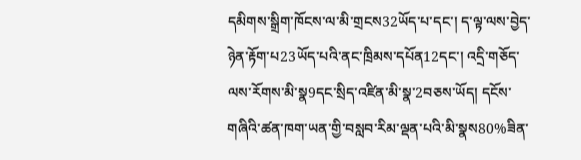དམིགས་སྒྲིག་ཁོངས་ལ་མི་གྲངས32ཡོད་པ་དང་། ད་ལྟ་ལས་བྱེད་ཉེན་རྟོག་པ23ཡོད་པའི་ནང་ཁྲིམས་དཔོན12དང་། འདྲི་གཅོད་ལས་རོགས་མི་སྣ9དང་སྲིད་འཛིན་མི་སྣ་2བཅས་ཡོད། དངོས་གཞིའི་ཚན་ཁག་ཡན་གྱི་བསླབ་རིམ་ལྡན་པའི་མི་སྣས80%ཟིན་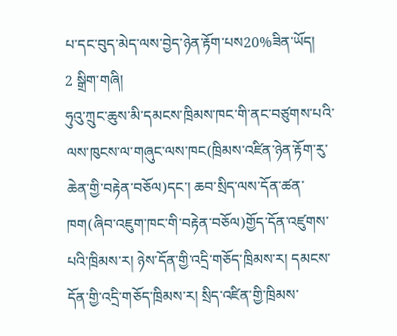པ་དང་བུད་མེད་ལས་བྱེད་ཉེན་རྟོག་པས20%ཟིན་ཡོད།
2 སྒྲིག་གཞི།
ཧུའུ་ཀྲུང་ཆུས་མི་དམངས་ཁྲིམས་ཁང་གི་ནང་བཙུགས་པའི་ལས་ཁུངས་ལ་གཞུང་ལས་ཁང(ཁྲིམས་འཛིན་ཉེན་རྟོག་རུ་ཆེན་གྱི་བརྟེན་བཅོལ)དང་། ཆབ་སྲིད་ལས་དོན་ཚན་ཁག(ཞིབ་འཇུག་ཁང་གི་བརྟེན་བཅོལ)གྱོད་དོན་འཛུགས་པའི་ཁྲིམས་ར། ཉེས་དོན་གྱི་འདྲི་གཅོད་ཁྲིམས་ར། དམངས་དོན་གྱི་འདྲི་གཅོད་ཁྲིམས་ར། སྲིད་འཛིན་གྱི་ཁྲིམས་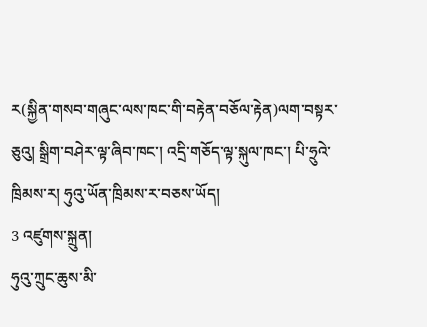ར(སྐྱིན་གསབ་གཞུང་ལས་ཁང་གི་བརྟེན་བཅོལ་རྟེན)ལག་བསྟར་ཅུའུ། སྒྲིག་བཤེར་ལྟ་ཞིབ་ཁང་། འདྲི་གཅོད་ལྟ་སྐུལ་ཁང་། པི་ཧྲུའེ་ཁྲིམས་ར། ཧུའུ་ཡོན་ཁྲིམས་ར་བཅས་ཡོད།
3 འཛུགས་སྐྲུན།
ཧུའུ་ཀྲུང་ཆུས་མི་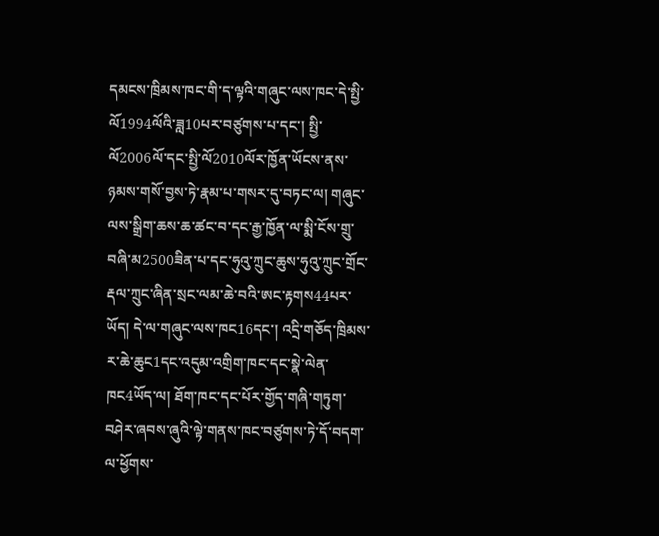དམངས་ཁྲིམས་ཁང་གི་ད་ལྟའི་གཞུང་ལས་ཁང་དེ་སྤྱི་ལོ1994ལོའི་ཟླ10པར་བཙུགས་པ་དང་། སྤྱི་ལོ2006ལོ་དང་སྤྱི་ལོ2010ལོར་ཁྱོན་ཡོངས་ནས་ཉམས་གསོ་བྱས་ཏེ་རྣམ་པ་གསར་དུ་བཏང་ལ། གཞུང་ལས་སྒྲིག་ཆས་ཆ་ཚང་བ་དང་རྒྱ་ཁྱོན་ལ་སྨི་ངོས་གྲུ་བཞི་མ2500ཟིན་པ་དང་ཧུའུ་ཀྲུང་ཆུས་ཧུའུ་ཀྲུང་གྲོང་རྡལ་ཀྲུང་ཞིན་སྲང་ལམ་ཆེ་བའི་ཨང་རྟགས44པར་ཡོད། དེ་ལ་གཞུང་ལས་ཁང16དང་། འདྲི་གཅོད་ཁྲིམས་ར་ཆེ་ཆུང1དང་འདུམ་འགྲིག་ཁང་དང་སྣེ་ལེན་ཁང4ཡོད་ལ། ཐོག་ཁང་དང་པོར་གྱོད་གཞི་གཏུག་བཤེར་ཞབས་ཞུའི་ལྟེ་གནས་ཁང་བཙུགས་ཏེ་དོ་བདག་ལ་ཕྱོགས་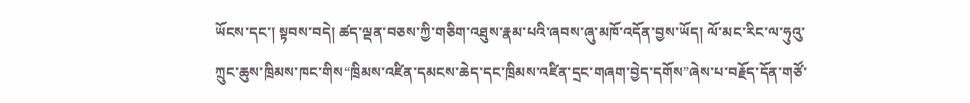ཡོངས་དང་། སྟབས་བདེ། ཚད་ལྡན་བཅས་ཀྱི་གཅིག་འཐུས་རྣམ་པའི་ཞབས་ཞུ་མཁོ་འདོན་བྱས་ཡོད། ལོ་མང་རིང་ལ་ཧུའུ་ཀྲུང་ཆུས་ཁྲིམས་ཁང་གིས“ཁྲིམས་འཛིན་དམངས་ཆེད་དང་ཁྲིམས་འཛིན་དྲང་གཞག་བྱེད་དགོས”ཞེས་པ་བརྗོད་དོན་གཙོ་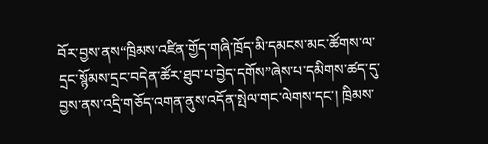བོར་བྱས་ནས“ཁྲིམས་འཛིན་གྱོད་གཞི་ཁྲོད་མི་དམངས་མང་ཚོགས་ལ་དྲང་སྙོམས་དྲང་བདེན་ཚོར་ཐུབ་པ་བྱེད་དགོས”ཞེས་པ་དམིགས་ཚད་དུ་བྱས་ནས་འདྲི་གཅོད་འགན་ནུས་འདོན་སྤེལ་གང་ལེགས་དང་། ཁྲིམས་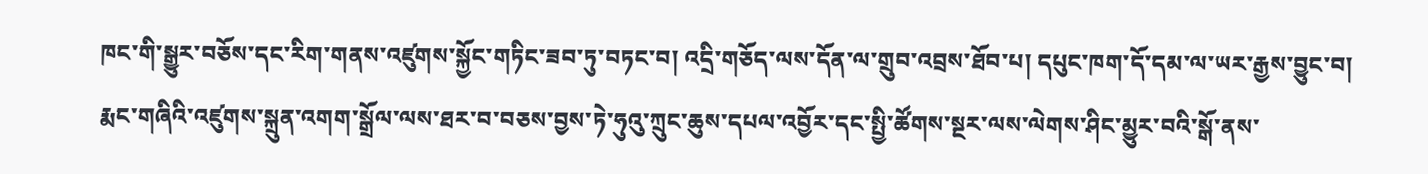ཁང་གི་སྒྱུར་བཅོས་དང་རིག་གནས་འཛུགས་སྐྱོང་གཏིང་ཟབ་ཏུ་བཏང་བ། འདྲི་གཅོད་ལས་དོན་ལ་གྲུབ་འབྲས་ཐོབ་པ། དཔུང་ཁག་དོ་དམ་ལ་ཡར་རྒྱས་བྱུང་བ། རྨང་གཞིའི་འཛུགས་སྐྲུན་འགག་སྒྲོལ་ལས་ཐར་བ་བཅས་བྱས་ཏེ་ཧུའུ་ཀྲུང་ཆུས་དཔལ་འབྱོར་དང་སྤྱི་ཚོགས་སྔར་ལས་ལེགས་ཤིང་མྱུར་བའི་སྒོ་ནས་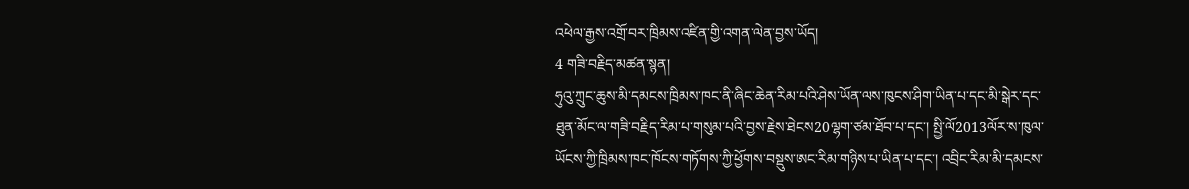འཕེལ་རྒྱས་འགྲོ་བར་ཁྲིམས་འཛིན་གྱི་འགན་ལེན་བྱས་ཡོད།
4 གཟི་བརྗིད་མཚན་སྙན།
ཧུའུ་ཀྲུང་ཆུས་མི་དམངས་ཁྲིམས་ཁང་ནི་ཞིང་ཆེན་རིམ་པའི་ཤེས་ཡོན་ལས་ཁུངས་ཤིག་ཡིན་པ་དང་མི་སྒེར་དང་ཐུན་མོང་ལ་གཟི་བརྗིད་རིམ་པ་གསུམ་པའི་བྱས་རྗེས་ཐེངས20ལྷག་ཙམ་ཐོབ་པ་དང་། སྤྱི་ལོ2013ལོར་ས་ཁུལ་ཡོངས་ཀྱི་ཁྲིམས་ཁང་ཁོངས་གཏོགས་ཀྱི་ཕྱོགས་བསྡུས་ཨང་རིམ་གཉིས་པ་ཡིན་པ་དང་། འབྲིང་རིམ་མི་དམངས་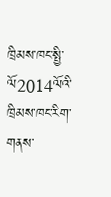ཁྲིམས་ཁང་སྤྱི་ལོ2014ལོའི་ཁྲིམས་ཁང་རིག་གནས་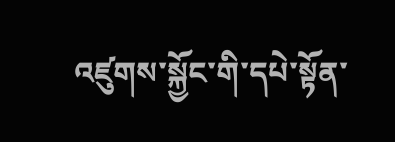འཛུགས་སྐྱོང་གི་དཔེ་སྟོན་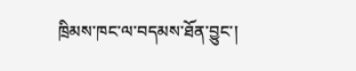ཁྲིམས་ཁང་ལ་བདམས་ཐོན་བྱུང་།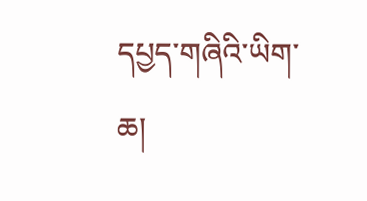དཔྱད་གཞིའི་ཡིག་ཆ།